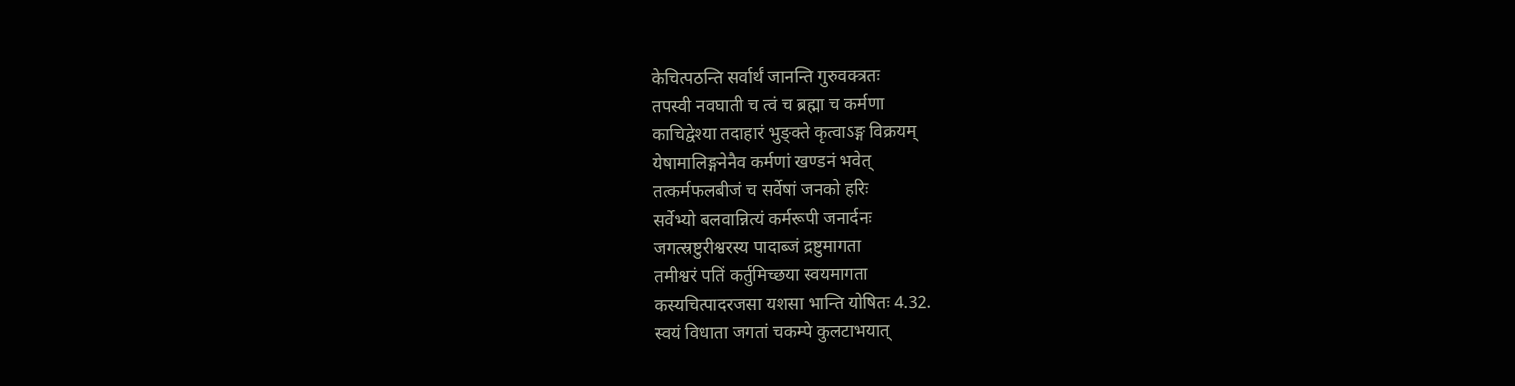केचित्पठन्ति सर्वार्थं जानन्ति गुरुवक्त्रतः
तपस्वी नवघाती च त्वं च ब्रह्मा च कर्मणा
काचिद्वेश्या तदाहारं भुङ्क्ते कृत्वाऽङ्ग विक्रयम्
येषामालिङ्गनेनैव कर्मणां खण्डनं भवेत्
तत्कर्मफलबीजं च सर्वेषां जनको हरिः
सर्वेभ्यो बलवान्नित्यं कर्मरूपी जनार्दनः
जगत्स्रष्टुरीश्वरस्य पादाब्जं द्रष्टुमागता
तमीश्वरं पतिं कर्तुमिच्छया स्वयमागता
कस्यचित्पादरजसा यशसा भान्ति योषितः 4.32.
स्वयं विधाता जगतां चकम्पे कुलटाभयात्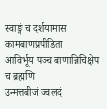स्वाङ्गं च दर्शयामास कामबाणप्रपीडिता
आविर्भूय पञ्च बाणान्निचिक्षेप च ब्रह्मणि
उन्मत्तबीजं ज्वलदं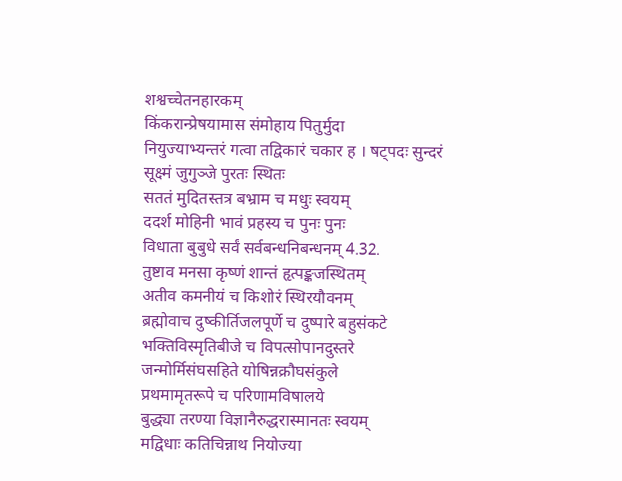शश्वच्चेतनहारकम्
किंकरान्प्रेषयामास संमोहाय पितुर्मुदा
नियुज्याभ्यन्तरं गत्वा तद्विकारं चकार ह । षट्पदः सुन्दरं सूक्ष्मं जुगुञ्जे पुरतः स्थितः
सततं मुदितस्तत्र बभ्राम च मधुः स्वयम्
ददर्श मोहिनी भावं प्रहस्य च पुनः पुनः
विधाता बुबुधे सर्वं सर्वबन्धनिबन्धनम् 4.32.
तुष्टाव मनसा कृष्णं शान्तं हृत्पङ्कजस्थितम्
अतीव कमनीयं च किशोरं स्थिरयौवनम्
ब्रह्मोवाच दुष्कीर्तिजलपूर्णे च दुष्पारे बहुसंकटे
भक्तिविस्मृतिबीजे च विपत्सोपानदुस्तरे
जन्मोर्मिसंघसहिते योषिन्नक्रौघसंकुले
प्रथमामृतरूपे च परिणामविषालये
बुद्ध्या तरण्या विज्ञानैरुद्धरास्मानतः स्वयम्
मद्विधाः कतिचिन्नाथ नियोज्या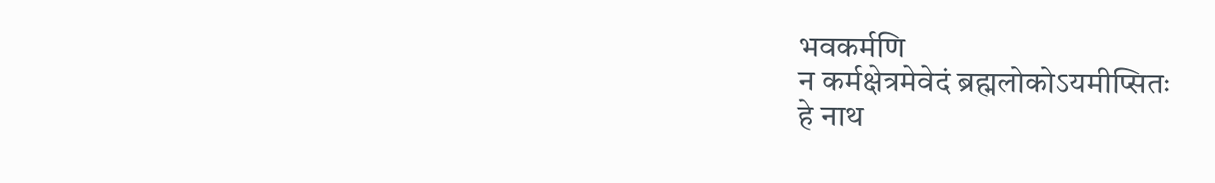भवकर्मणि
न कर्मक्षेत्रमेवेदं ब्रह्मलोकोऽयमीप्सितः
हे नाथ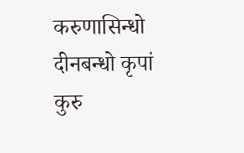करुणासिन्धो दीनबन्धो कृपां कुरु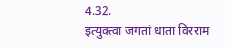4.32.
इत्युक्त्वा जगतां धाता विरराम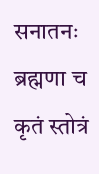सनातनः
ब्रह्मणा च कृतं स्तोत्रं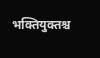भक्तियुक्तश्च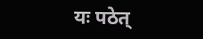यः पठेत्